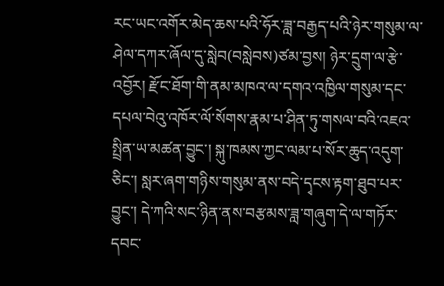རང་ཡང་འགོར་མེད་ཆས་པའི་ཧོར་ཟླ་བརྒྱད་པའི་ཉེར་གསུམ་ལ་ཤེལ་དཀར་ཞོལ་དུ་སླེབ(བསླེབས)ཙམ་བྱས། ཉེར་དྲུག་ལ་རྩེ་འབྱོར། རྫོང་ཐོག་གི་ནམ་མཁའ་ལ་དགའ་འཁྱིལ་གསུམ་དང་དཔལ་བེའུ་འཁོར་ལོ་སོགས་རྣམ་པ་ཤིན་ཏུ་གསལ་བའི་འཇའ་སྤྲིན་ཡ་མཚན་བྱུང་། སྐུ་ཁམས་ཀྱང་ལམ་པ་སོར་ཆུད་འདུག་ཅིང་། སླར་ཞག་གཉིས་གསུམ་ནས་བདེ་དྭངས་རྟག་ཐུབ་པར་བྱུང་། དེ་ཀའི་སང་ཉིན་ནས་བརྩམས་ཟླ་གཞུག་དེ་ལ་གཏོར་དབང་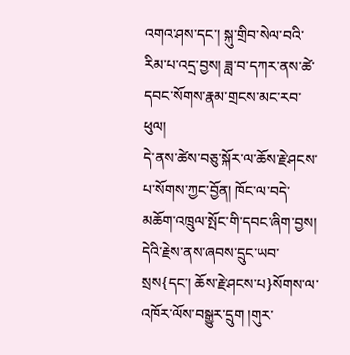འགའ་ཤས་དང་། སྐུ་གྲིབ་སེལ་བའི་རིམ་པ་འདྲ་བྱས། ཟླ་བ་དཀར་ནས་ཚེ་དབང་སོགས་རྣམ་གྲངས་མང་རབ་ཕུལ།
དེ་ནས་ཚེས་བཅུ་སྐོར་ལ་ཆོས་རྗེ་ཤངས་པ་སོགས་ཀྱང་བྱོན། ཁོང་ལ་བདེ་མཆོག་འཁྲུལ་སྤོང་གི་དབང་ཞིག་བྱས། དེའི་རྗེས་ནས་ཞབས་དྲུང་ཡབ་སྲས{དང་། ཆོས་རྗེ་ཤངས་པ}སོགས་ལ་འཁོར་ལོས་བསྒྱུར་དྲུག །གུར་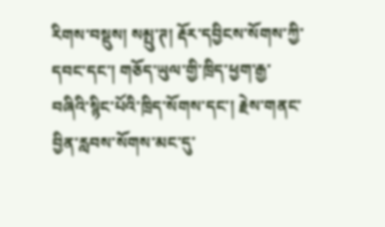རིགས་བསྡུས། སམྤུ་ཊ། རྡོར་དབྱིངས་སོགས་ཀྱི་དབང་དང་། གཅོད་ཡུལ་གྱི་ཁྲིད་ཕྱག་རྒྱ་བཞིའི་སྙིང་པོའི་ཁྲིད་སོགས་དང་། རྗེས་གནང་བྱིན་རླབས་སོགས་མང་དུ་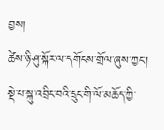བྱས།
ཚེས་ཉི་ཤུ་སྐོར་ལ་དགོངས་གྲོལ་ཞུས་ཀྱང་། སྡེ་པ་སྐུ་འབྲིང་བའི་དྲུང་གི་ལོ་མཆོད་ཀྱི་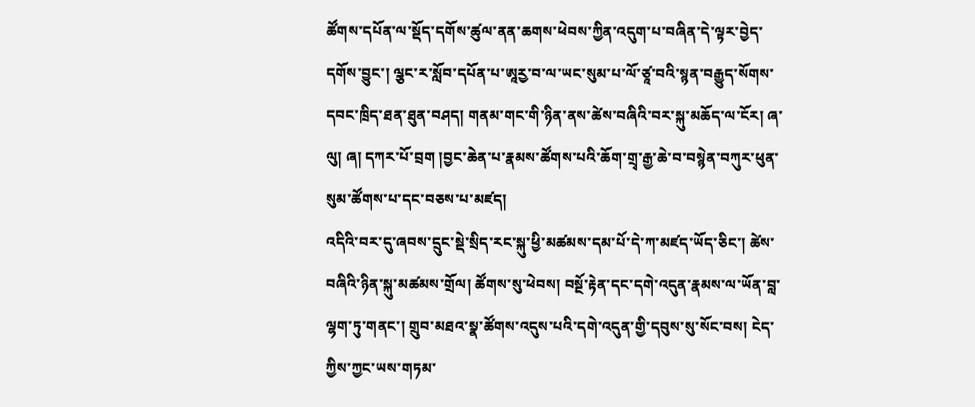ཚོགས་དཔོན་ལ་སྡོད་དགོས་ཚུལ་ནན་ཆགས་ཕེབས་ཀྱིན་འདུག་པ་བཞིན་དེ་ལྟར་བྱེད་དགོས་བྱུང་། ལྕང་ར་སློབ་དཔོན་པ་ཨཱརྱ་བ་ལ་ཡང་སུམ་པ་ལོ་ཙཱ་བའི་སྙན་བརྒྱུད་སོགས་དབང་ཁྲིད་ཐན་ཐུན་བཤད། གནམ་གང་གི་ཉིན་ནས་ཚེས་བཞིའི་བར་སྐུ་མཆོད་ལ་ངོར། ཞ་ལུ། ཞ། དཀར་པོ་བྲག །བྱང་ཆེན་པ་རྣམས་ཚོགས་པའི་ཆོག་གྲྭ་རྒྱ་ཆེ་བ་བསྙེན་བཀུར་ཕུན་སུམ་ཚོགས་པ་དང་བཅས་པ་མཛད།
འདིའི་བར་དུ་ཞབས་དྲུང་སྡེ་སྲིད་རང་སྐུ་ཕྱི་མཚམས་དམ་པོ་དེ་ཀ་མཛད་ཡོད་ཅིང་། ཚེས་བཞིའི་ཉིན་སྐུ་མཚམས་གྲོལ། ཚོགས་སུ་ཕེབས། བསྔོ་རྟེན་དང་དགེ་འདུན་རྣམས་ལ་ཡོན་བླ་ལྷག་ཏུ་གནང་། གྲུབ་མཐའ་སྣ་ཚོགས་འདུས་པའི་དགེ་འདུན་གྱི་དབུས་སུ་སོང་བས། ངེད་ཀྱིས་ཀྱང་ཡས་གཏམ་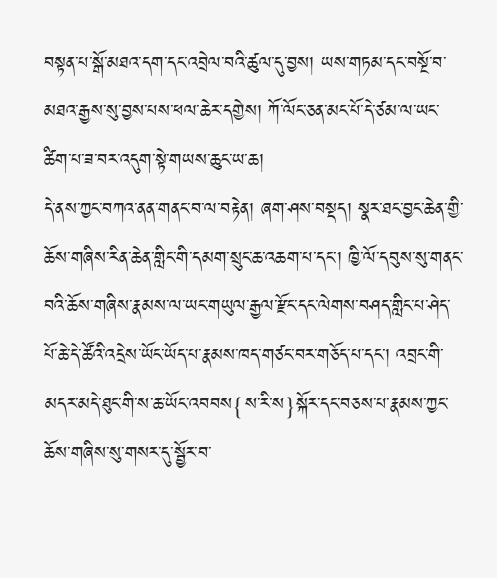བསྟན་པ་སྒོ་མཐའ་དག་དང་འབྲེལ་བའི་ཚུལ་དུ་བྱས། ཡས་གཏམ་དང་བསྔོ་བ་མཐའ་རྒྱས་སུ་བྱས་པས་ཕལ་ཆེར་དགྱེས། ཀོ་ལོང་ཅན་མང་པོ་དེ་ཙམ་ལ་ཡང་ཚིག་པ་ཟ་བར་འདུག་སྟེ་གཡས་ཆུང་ཡ་ཆ།
དེ་ནས་ཀྱང་བཀའ་ནན་གནང་བ་ལ་བརྟེན། ཞག་ཤས་བསྡད། སྣར་ཐང་བྱང་ཆེན་གྱི་ཆོས་གཞིས་རིན་ཆེན་གླིང་གི་དམག་སྲུང་ཆ་འཆག་པ་དང་། ཁྱི་ལོ་དབུས་སུ་གནང་བའི་ཆོས་གཞིས་རྣམས་ལ་ཡང་གཡུལ་རྒྱལ་རྫོང་དང་ལེགས་བཤད་གླིང་པ་ཤེད་པོ་ཆེ་དེ་ཚོའི་འདྲེས་ཡོང་ཡོད་པ་རྣམས་ཁད་གཙང་བར་གཅོད་པ་དང་། འབྲང་གི་མདར་མདེ་ཐུང་གི་ས་ཆ་ཡོང་འབབས{ས་རི་ས}སྐོར་དང་བཅས་པ་རྣམས་ཀྱང་ཆོས་གཞིས་སུ་གསར་དུ་སྦྱོར་བ་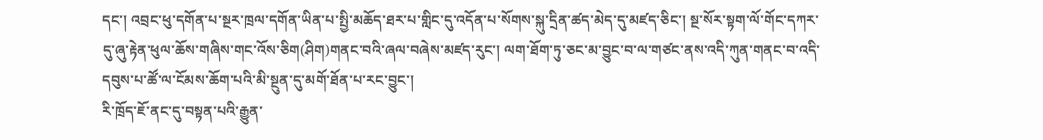དང་། འབྲང་ཕུ་དགོན་པ་སྔར་ཁྲལ་དགོན་ཡིན་པ་སྤྱི་མཆོད་ཐར་པ་གླིང་དུ་འདོན་པ་སོགས་སྐུ་དྲིན་ཚད་མེད་དུ་མཛད་ཅིང་། སྔ་སོར་སྟག་ལོ་གོང་དཀར་དུ་ཞུ་རྟེན་ཕུལ་ཆོས་གཞིས་གང་འོས་ཅིག(ཤིག)གནང་བའི་ཞལ་བཞེས་མཛད་རུང་། ལག་ཐོག་ཏུ་ཅང་མ་བྱུང་བ་ལ་གཙང་ནས་འདི་ཀུན་གནང་བ་འདི་དབུས་པ་ཚོ་ལ་ངོམས་ཆོག་པའི་མི་སྔུན་དུ་མགོ་ཐོན་པ་རང་བྱུང་།
རི་ཁྲོད་ཇོ་ནང་དུ་བསྟན་པའི་རྒྱུན་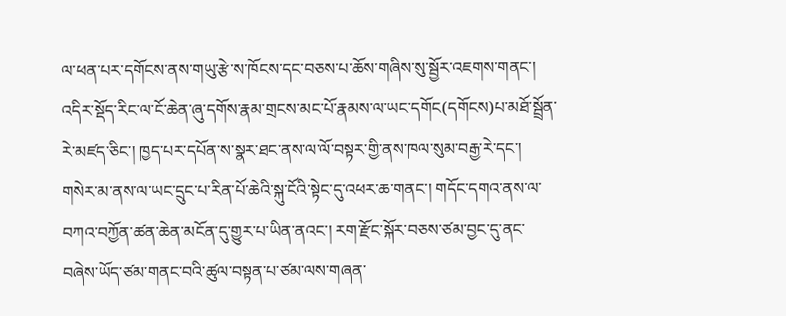ལ་ཕན་པར་དགོངས་ནས་གཡུ་རྩེ་ས་ཁོངས་དང་བཅས་པ་ཆོས་གཞིས་སུ་སྦྱོར་འཇགས་གནང་། འདིར་སྡོད་རིང་ལ་ངོ་ཆེན་ཞུ་དགོས་རྣམ་གྲངས་མང་པོ་རྣམས་ལ་ཡང་དགོང(དགོངས)པ་མཐོ་སྦྲོན་རེ་མཛད་ཅིང་། ཁྱད་པར་དཔོན་ས་སྣར་ཐང་ནས་ལ་ལོ་བསྟར་གྱི་ནས་ཁལ་སུམ་བརྒྱ་རེ་དང་། གསེར་མ་ནས་ལ་ཡང་དྲུང་པ་རིན་པོ་ཆེའི་སྐུ་ངོའི་སྟེང་དུ་འཕར་ཆ་གནང་། གདོང་དགའ་ནས་ལ་བཀའ་བཀྱོན་ཚན་ཆེན་མངོན་དུ་གྱུར་པ་ཡིན་ནའང་། རག་རྫོང་སྐོར་བཅས་ཙམ་བྱང་དུ་ནང་བཞེས་ཡོད་ཙམ་གནང་བའི་ཚུལ་བསྟན་པ་ཙམ་ལས་གཞན་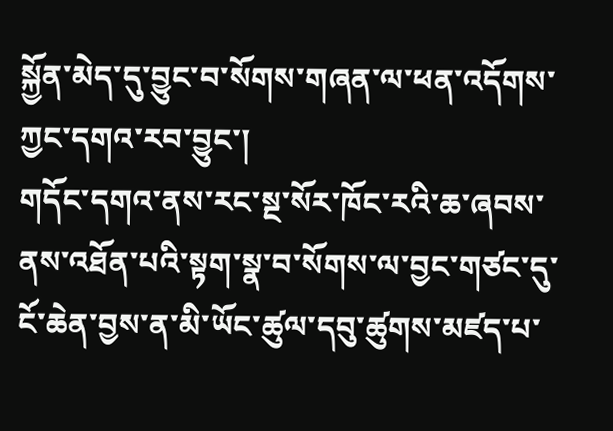སྐྱོན་མེད་དུ་བྱུང་བ་སོགས་གཞན་ལ་ཕན་འདོགས་ཀྱང་དགའ་རབ་བྱུང་།
གདོང་དགའ་ནས་རང་སྔ་སོར་ཁོང་རའི་ཆ་ཞབས་ནས་འཐོན་པའི་སྟག་སྣ་བ་སོགས་ལ་བྱང་གཙང་དུ་ངོ་ཆེན་བྱས་ན་མི་ཡོང་ཚུལ་དབུ་ཚུགས་མཛད་པ་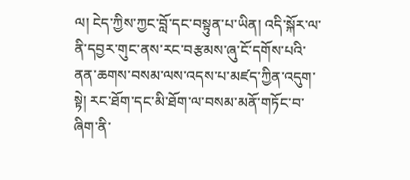ལ། ངེད་ཀྱིས་ཀྱང་བློ་དང་བསྟུན་པ་ཡིན། འདི་སྐོར་ལ་ནི་དབྱར་གུང་ནས་རང་བརྩམས་ཞུ་ངོ་དགོས་པའི་ནན་ཆགས་བསམ་ལས་འདས་པ་མཛད་ཀྱིན་འདུག་སྟེ། རང་ཐོག་དང་མི་ཐོག་ལ་བསམ་མནོ་གཏོང་བ་ཞིག་ནི་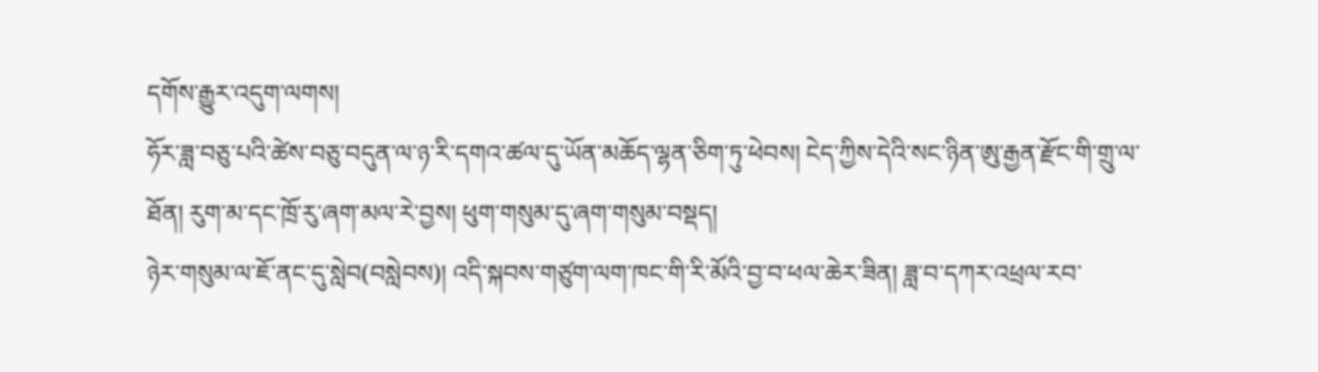དགོས་རྒྱུར་འདུག་ལགས།
ཧོར་ཟླ་བཅུ་པའི་ཚེས་བཅུ་བདུན་ལ་ཉ་རི་དགའ་ཚལ་དུ་ཡོན་མཆོད་ལྷན་ཅིག་ཏུ་ཕེབས། ངེད་ཀྱིས་དེའི་སང་ཉིན་ཨུ་རྒྱན་རྫོང་གི་གྲུ་ལ་ཐོན། རུག་མ་དང་ཁྲོ་རུ་ཞག་མལ་རེ་བྱས། ཕུག་གསུམ་དུ་ཞག་གསུམ་བསྡད།
ཉེར་གསུམ་ལ་ཇོ་ནང་དུ་སླེབ(བསླེབས)། འདི་སྐབས་གཙུག་ལག་ཁང་གི་རི་མོའི་བྱ་བ་ཕལ་ཆེར་ཟིན། ཟླ་བ་དཀར་འཕྲལ་རབ་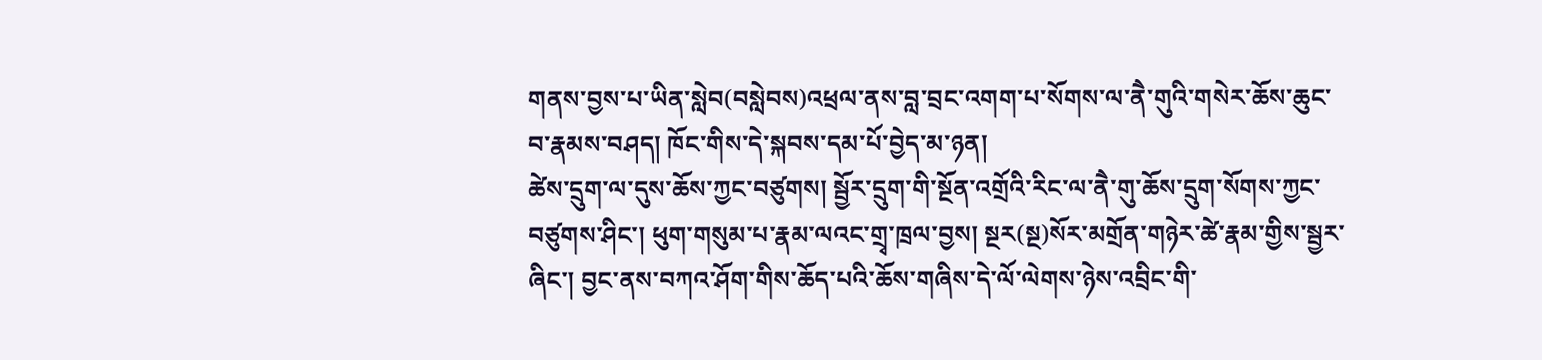གནས་བྱས་པ་ཡིན་སླེབ(བསླེབས)འཕྲལ་ནས་བླ་བྲང་འགག་པ་སོགས་ལ་ནཻ་གུའི་གསེར་ཆོས་ཆུང་བ་རྣམས་བཤད། ཁོང་གིས་དེ་སྐབས་དམ་པོ་བྱེད་མ་ཉན།
ཚེས་དྲུག་ལ་དུས་ཆོས་ཀྱང་བཙུགས། སྦྱོར་དྲུག་གི་སྔོན་འགྲོའི་རིང་ལ་ནཻ་གུ་ཆོས་དྲུག་སོགས་ཀྱང་བཙུགས་ཤིང་། ཕུག་གསུམ་པ་རྣམ་ལའང་གྲྭ་ཁྲལ་བྱས། སྔར(སྔ)སོར་མགྲོན་གཉེར་ཚེ་རྣམ་གྱིས་སྦྱར་ཞིང་། བྱང་ནས་བཀའ་ཤོག་གིས་ཆོད་པའི་ཆོས་གཞིས་དེ་ལོ་ལེགས་ཉེས་འབྲིང་གི་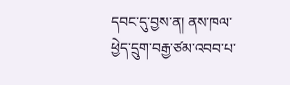དབང་དུ་བྱས་ན། ནས་ཁལ་ཕྱེད་དྲུག་བརྒྱ་ཙམ་འབབ་པ་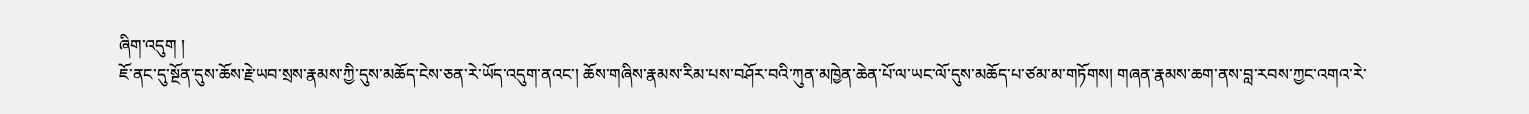ཞིག་འདུག །
ཇོ་ནང་དུ་སྔོན་དུས་ཆོས་རྗེ་ཡབ་སྲས་རྣམས་ཀྱི་དུས་མཆོད་ངེས་ཅན་རེ་ཡོད་འདུག་ནའང་། ཆོས་གཞིས་རྣམས་རིམ་པས་བཤོར་བའི་ཀུན་མཁྱེན་ཆེན་པོ་ལ་ཡང་ལོ་དུས་མཆོད་པ་ཙམ་མ་གཏོགས། གཞན་རྣམས་ཆག་ནས་བླ་རབས་ཀྱང་འགའ་རེ་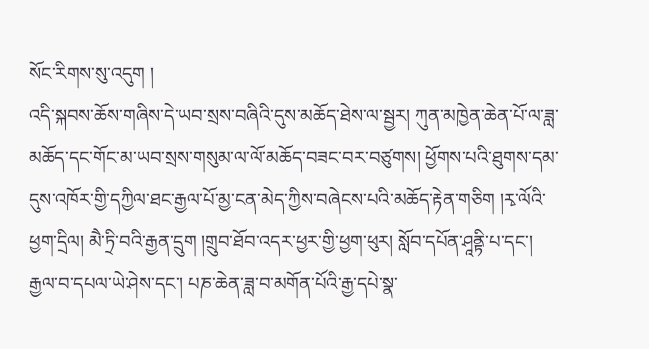སོང་རིགས་སུ་འདུག །
འདི་སྐབས་ཆོས་གཞིས་དེ་ཡབ་སྲས་བཞིའི་དུས་མཆོད་ཐེས་ལ་སྦྱར། ཀུན་མཁྱེན་ཆེན་པོ་ལ་ཟླ་མཆོད་དང་གོང་མ་ཡབ་སྲས་གསུམ་ལ་ལོ་མཆོད་བཟང་བར་བཙུགས། ཕྱོགས་པའི་ཐུགས་དམ་དུས་འཁོར་གྱི་དཀྱིལ་ཐང་རྒྱལ་པོ་མྱ་ངན་མེད་ཀྱིས་བཞེངས་པའི་མཆོད་རྟེན་གཅིག །རྭ་ལོའི་ཕྱག་དྲིལ། མཻ་ཏྲི་བའི་རྒྱན་དྲུག །གྲུབ་ཐོབ་འདར་ཕྱར་གྱི་ཕྱག་ཕུར། སློབ་དཔོན་ཤཱནྟི་པ་དང་། རྒྱལ་བ་དཔལ་ཡེ་ཤེས་དང་། པཎ་ཆེན་ཟླ་བ་མགོན་པོའི་རྒྱ་དཔེ་སྣ་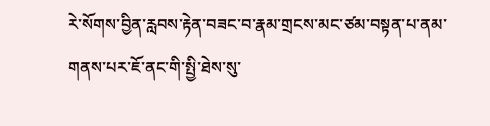རེ་སོགས་བྱིན་རླབས་རྟེན་བཟང་བ་རྣམ་གྲངས་མང་ཙམ་བསྟན་པ་ནམ་གནས་པར་ཇོ་ནང་གི་སྤྱི་ཐེས་སུ་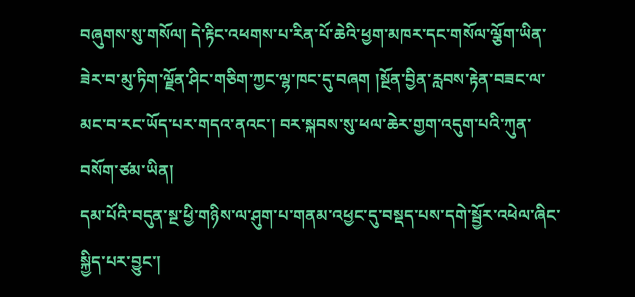བཞུགས་སུ་གསོལ། དེ་རྟིང་འཕགས་པ་རིན་པོ་ཆེའི་ཕྱག་མཁར་དང་གསོལ་ལྕོག་ཡིན་ཟེར་བ་མུ་ཏིག་ལྗོན་ཤིང་གཅིག་ཀྱང་ལྷ་ཁང་དུ་བཞག །སྔོན་བྱིན་རླབས་རྟེན་བཟང་ལ་མང་བ་རང་ཡོད་པར་གདའ་ནའང་། བར་སྐབས་སུ་ཕལ་ཆེར་གྱག་འདུག་པའི་ཀུན་བསོག་ཙམ་ཡིན།
དམ་པོའི་བདུན་སྔ་ཕྱི་གཉིས་ལ་ཤུག་པ་གནམ་འཕྱང་དུ་བསྡད་པས་དགེ་སྦྱོར་འཕེལ་ཞིང་སྐྱིད་པར་བྱུང་།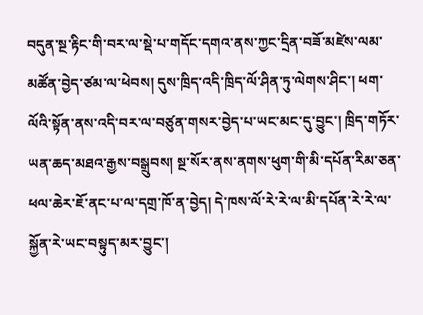བདུན་སྔ་རྟིང་གི་བར་ལ་སྡེ་པ་གདོང་དགའ་ནས་ཀྱང་དྲིན་བཟོ་མཛེས་ལམ་མཚོན་བྱེད་ཙམ་ལ་ཕེབས། དུས་ཁྲིད་འདི་ཁྲིད་ལོ་ཤིན་ཏུ་ལེགས་ཤིང་། ཕག་ལོའི་སྟོན་ནས་འདི་བར་ལ་བཙུན་གསར་བྱེད་པ་ཡང་མང་དུ་བྱུང་། ཁྲིད་གཏོར་ཡན་ཆད་མཐའ་རྒྱས་བསྒྲུབས། སྔ་སོར་ནས་ནགས་ཕུག་གི་མི་དཔོན་རིམ་ཅན་ཕལ་ཆེར་ཇོ་ནང་པ་ལ་དགྲ་ཁོ་ན་བྱེད། དེ་ཁས་ལོ་རེ་རེ་ལ་མི་དཔོན་རེ་རེ་ལ་སྐྱོན་རེ་ཡང་བསྟུད་མར་བྱུང་།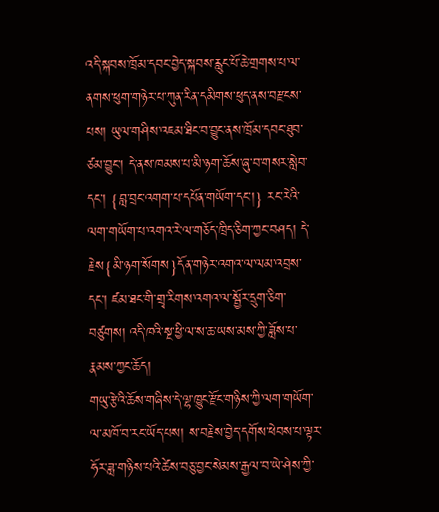འདི་སྐབས་ཁྲོམ་དབང་བྱེད་སྐབས་རླུང་པོ་ཆེ་གྲགས་པ་ལ་ནགས་ཕུག་གཉེར་པ་ཀུན་རིན་དམིགས་ཕུད་ནས་བརྫངས་པས། ཡུལ་གཤིས་འཇམ་ཐིང་བ་བྱུང་ནས་ཁྲོམ་དབང་ཐུབ་ཙམ་བྱུང་། དེ་ནས་ཁམས་པ་མི་ཉག་ཆོས་ཞུ་བ་གསར་སླེབ་དང་། {བླ་བྲང་འགག་པ་དཔོན་གཡོག་དང་།} རང་རེའི་ལག་གཡོག་པ་འགའ་རེ་ལ་གཅོད་ཁྲིད་ཅིག་ཀྱང་བཤད། དེ་རྗེས{མི་ཉག་སོགས}དོན་གཉེར་འགའ་ལ་ལམ་འབྲས་དང་། ཛམ་ཐང་གི་གྲྭ་རིགས་འགའ་ལ་སྦྱོར་དྲུག་ཅིག་བཙུགས། འདི་ཁའི་སྔ་ཕྱི་ལ་ས་ཆ་ཡས་མས་ཀྱི་ཟློས་པ་རྣམས་ཀྱང་ཆོད།
གཡུ་རྩེའི་ཆོས་གཞིས་དེ་ལྷ་ཁྱུང་རྫོང་གཉིས་ཀྱི་ལག་གཡོག་ལ་མཁོ་བ་རང་ཡོད་པས། ས་བརྗེས་བྱེད་དགོས་ཕེབས་པ་ལྟར་ཧོར་ཟླ་གཉིས་པའི་ཚེས་བཅུ་བྱང་སེམས་རྒྱལ་བ་ཡེ་ཤེས་ཀྱི་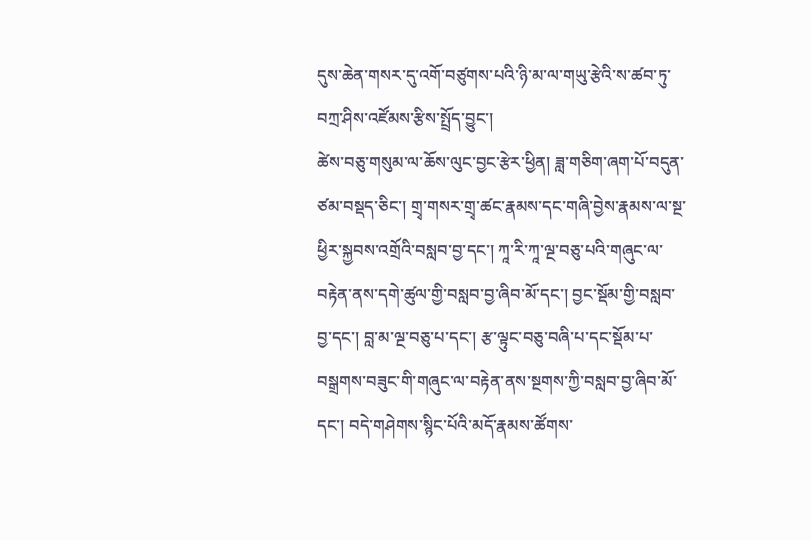དུས་ཆེན་གསར་དུ་འགོ་བཙུགས་པའི་ཉི་མ་ལ་གཡུ་རྩེའི་ས་ཚབ་ཏུ་བཀྲ་ཤིས་འཛོམས་རྩིས་སྤྲོད་བྱུང་།
ཚེས་བཅུ་གསུམ་ལ་ཆོས་ལུང་བྱང་རྩེར་ཕྱིན། ཟླ་གཅིག་ཞག་པོ་བདུན་ཙམ་བསྡད་ཅིང་། གྲྭ་གསར་གྲྭ་ཚང་རྣམས་དང་གཞི་བྱེས་རྣམས་ལ་སྔ་ཕྱིར་སྐྱབས་འགྲོའི་བསླབ་བྱ་དང་། ཀཱ་རི་ཀཱ་ལྔ་བཅུ་པའི་གཞུང་ལ་བརྟེན་ནས་དགེ་ཚུལ་གྱི་བསླབ་བྱ་ཞིབ་མོ་དང་། བྱང་སྡོམ་གྱི་བསླབ་བྱ་དང་། བླ་མ་ལྔ་བཅུ་པ་དང་། རྩ་ལྟུང་བཅུ་བཞི་པ་དང་སྡོམ་པ་བསྒྲགས་བཟུང་གི་གཞུང་ལ་བརྟེན་ནས་སྔགས་ཀྱི་བསླབ་བྱ་ཞིབ་མོ་དང་། བདེ་གཤེགས་སྙིང་པོའི་མདོ་རྣམས་ཚོགས་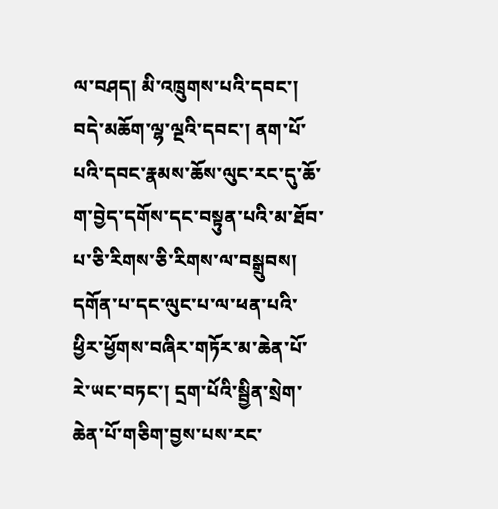ལ་བཤད། མི་འཁྲུགས་པའི་དབང་། བདེ་མཆོག་ལྷ་ལྔའི་དབང་། ནག་པོ་པའི་དབང་རྣམས་ཆོས་ལུང་རང་དུ་ཆོ་ག་བྱེད་དགོས་དང་བསྟུན་པའི་མ་ཐོབ་པ་ཅི་རིགས་ཅི་རིགས་ལ་བསྒྲུབས།
དགོན་པ་དང་ལུང་པ་ལ་ཕན་པའི་ཕྱིར་ཕྱོགས་བཞིར་གཏོར་མ་ཆེན་པོ་རེ་ཡང་བཏང་། དྲག་པོའི་སྦྱིན་སྲེག་ཆེན་པོ་གཅིག་བྱས་པས་རང་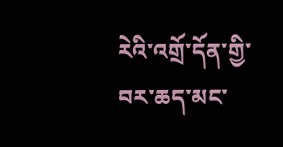རེའི་འགྲོ་དོན་གྱི་བར་ཆད་མང་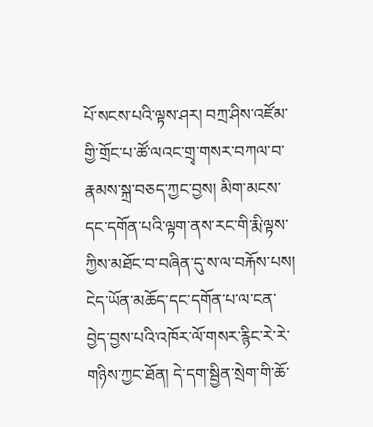པོ་སངས་པའི་ལྟས་ཤར། བཀྲ་ཤིས་འཛོམ་གྱི་གྲོང་པ་ཚོ་ལའང་གྲྭ་གསར་བཀལ་བ་རྣམས་སྐྲ་བཅད་ཀྱང་བྱས། མིག་མངས་དང་དགོན་པའི་ལྟག་ནས་རང་གི་རྨི་ལྟས་ཀྱིས་མཐོང་བ་བཞིན་དུ་ས་ལ་བརྐོས་པས། ངེད་ཡོན་མཆོད་དང་དགོན་པ་ལ་ངན་བྱེད་བྱས་པའི་འཁོར་ལོ་གསར་རྙིང་རེ་རེ་གཉིས་ཀྱང་ཐོན། དེ་དག་སྦྱིན་སྲེག་གི་ཆོ་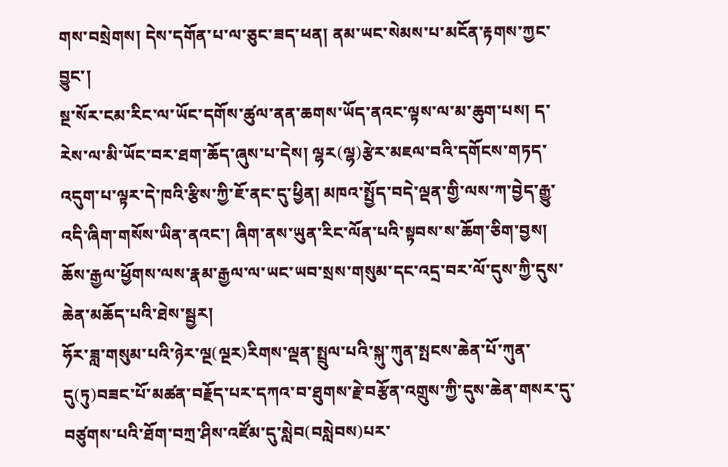གས་བསྲེགས། དེས་དགོན་པ་ལ་ཅུང་ཟད་ཕན། ནམ་ཡང་སེམས་པ་མངོན་རྟགས་ཀྱང་བྱུང་།
སྔ་སོར་ངམ་རིང་ལ་ཡོང་དགོས་ཚུལ་ནན་ཆགས་ཡོད་ནའང་ལྟས་ལ་མ་ཆུག་པས། ད་རེས་ལ་མི་ཡོང་བར་ཐག་ཆོད་ཞུས་པ་དེས། ལྷར(ལྷ)རྩེར་མཇལ་བའི་དགོངས་གཏད་འདུག་པ་ལྟར་དེ་ཁའི་རྩིས་ཀྱི་ཇོ་ནང་དུ་ཕྱིན། མཁའ་སྤྱོད་བདེ་ལྡན་གྱི་ལས་ཀ་བྱེད་རྒྱུ་འདི་ཞིག་གསོས་ཡིན་ནའང་། ཞིག་ནས་ཡུན་རིང་ལོན་པའི་སྟབས་ས་ཆོག་ཅིག་བྱས། ཆོས་རྒྱལ་ཕྱོགས་ལས་རྣམ་རྒྱལ་ལ་ཡང་ཡབ་སྲས་གསུམ་དང་འདྲ་བར་ལོ་དུས་ཀྱི་དུས་ཆེན་མཆོད་པའི་ཐེས་སྦྱར།
ཧོར་ཟླ་གསུམ་པའི་ཉེར་ལྔ(ལྔར)རིགས་ལྡན་སྤྲུལ་པའི་སྐུ་ཀུན་སྤངས་ཆེན་པོ་ཀུན་དུ(ཏུ)བཟང་པོ་མཚན་བརྗོད་པར་དཀའ་བ་ཐུགས་རྗེ་བརྩོན་འགྲུས་ཀྱི་དུས་ཆེན་གསར་དུ་བཙུགས་པའི་ཐོག་བཀྲ་ཤིས་འཛོམ་དུ་སླེབ(བསླེབས)པར་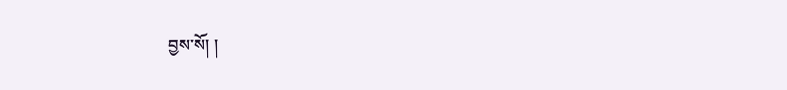བྱས་སོ། །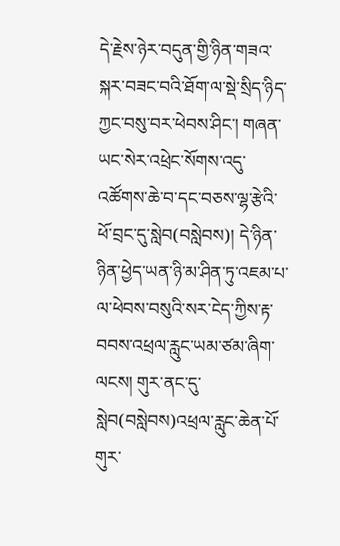དེ་རྗེས་ཉེར་བདུན་གྱི་ཉིན་གཟའ་སྐར་བཟང་བའི་ཐོག་ལ་སྡེ་སྲིད་ཉིད་ཀྱང་བསུ་བར་ཕེབས་ཤིང་། གཞན་ཡང་སེར་འཕྲེང་སོགས་འདུ་འཚོགས་ཆེ་བ་དང་བཅས་ལྷ་རྩེའི་ཕོ་བྲང་དུ་སླེབ(བསླེབས)། དེ་ཉིན་ཉིན་ཕྱེད་ཡན་ཉི་མ་ཤིན་ཏུ་འཇམ་པ་ལ་ཕེབས་བསུའི་སར་ངེད་ཀྱིས་རྟ་བབས་འཕྲལ་རླུང་ཡམ་ཙམ་ཞིག་ལངས། གུར་ནང་དུ་སླེབ(བསླེབས)འཕྲལ་རླུང་ཆེན་པོ་གུར་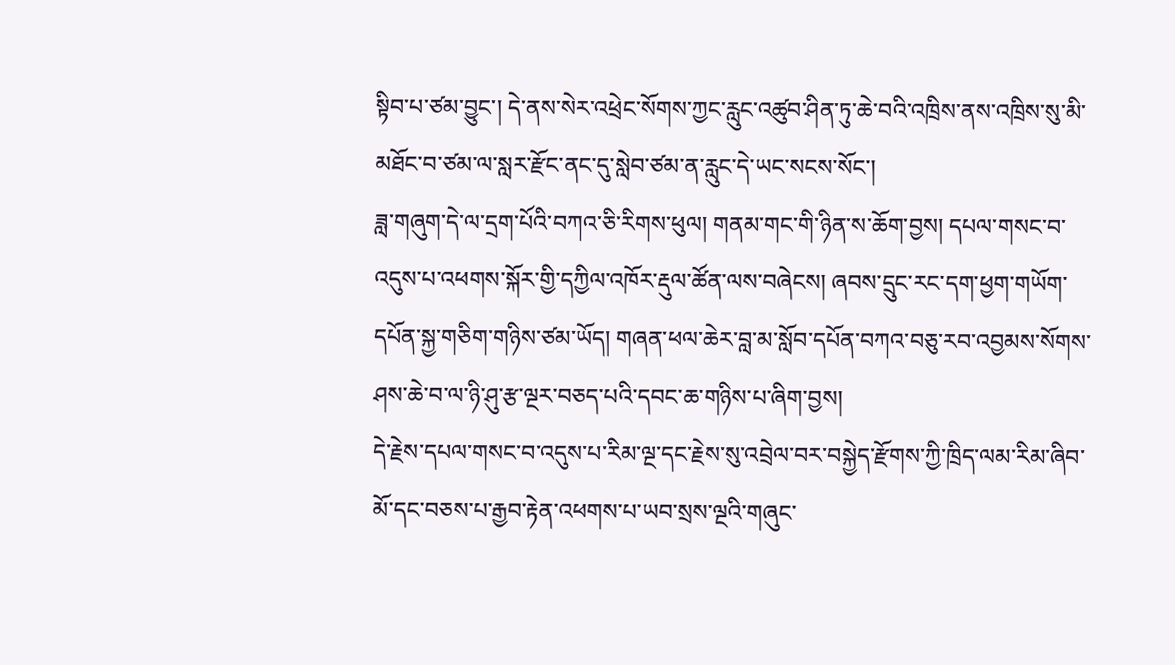སྟིབ་པ་ཙམ་བྱུང་། དེ་ནས་སེར་འཕྲེང་སོགས་ཀྱང་རླུང་འཚུབ་ཤིན་ཏུ་ཆེ་བའི་འཁྲིས་ནས་འཁྲིས་སུ་མི་མཐོང་བ་ཙམ་ལ་སླར་རྫོང་ནང་དུ་སླེབ་ཙམ་ན་རླུང་དེ་ཡང་སངས་སོང་།
ཟླ་གཞུག་དེ་ལ་དྲག་པོའི་བཀའ་ཅི་རིགས་ཕུལ། གནམ་གང་གི་ཉིན་ས་ཆོག་བྱས། དཔལ་གསང་བ་འདུས་པ་འཕགས་སྐོར་གྱི་དཀྱིལ་འཁོར་རྡུལ་ཚོན་ལས་བཞེངས། ཞབས་དྲུང་རང་དག་ཕྱག་གཡོག་དཔོན་སྐྱ་གཅིག་གཉིས་ཙམ་ཡོད། གཞན་ཕལ་ཆེར་བླ་མ་སློབ་དཔོན་བཀའ་བཅུ་རབ་འབྱམས་སོགས་ཤས་ཆེ་བ་ལ་ཉི་ཤུ་རྩ་ལྔར་བཅད་པའི་དབང་ཆ་གཉིས་པ་ཞིག་བྱས།
དེ་རྗེས་དཔལ་གསང་བ་འདུས་པ་རིམ་ལྔ་དང་རྗེས་སུ་འབྲེལ་བར་བསྐྱེད་རྫོགས་ཀྱི་ཁྲིད་ལམ་རིམ་ཞིབ་མོ་དང་བཅས་པ་རྒྱབ་རྟེན་འཕགས་པ་ཡབ་སྲས་ལྔའི་གཞུང་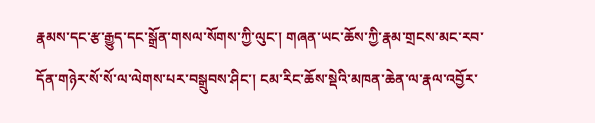རྣམས་དང་རྩ་རྒྱུད་དང་སྒྲོན་གསལ་སོགས་ཀྱི་ལུང་། གཞན་ཡང་ཆོས་ཀྱི་རྣམ་གྲངས་མང་རབ་དོན་གཉེར་སོ་སོ་ལ་ལེགས་པར་བསྒྲུབས་ཤིང་། ངམ་རིང་ཆོས་སྡེའི་མཁན་ཆེན་ལ་རྣལ་འབྱོར་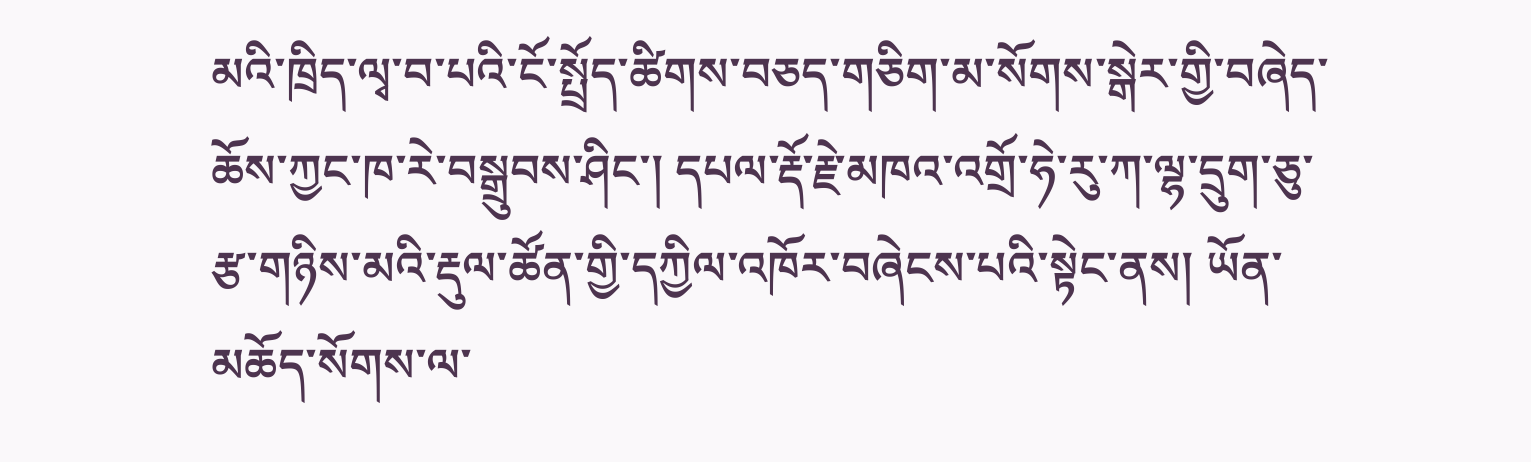མའི་ཁྲིད་ལྭ་བ་པའི་ངོ་སྤྲོད་ཚིགས་བཅད་གཅིག་མ་སོགས་སྒེར་གྱི་བཞེད་ཆོས་ཀྱང་ཁ་རེ་བསྒྲུབས་ཤིང་། དཔལ་རྡོ་རྗེ་མཁའ་འགྲོ་ཧེ་རུ་ཀ་ལྷ་དྲུག་ཅུ་རྩ་གཉིས་མའི་རྡུལ་ཚོན་གྱི་དཀྱིལ་འཁོར་བཞེངས་པའི་སྟེང་ནས། ཡོན་མཆོད་སོགས་ལ་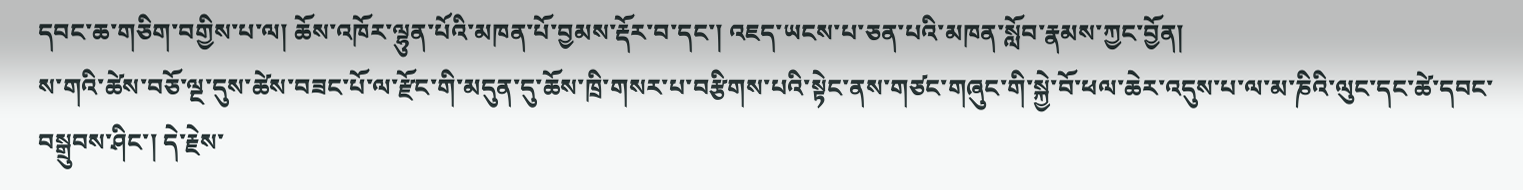དབང་ཆ་གཅིག་བགྱིས་པ་ལ། ཆོས་འཁོར་ལྷུན་པོའི་མཁན་པོ་བྱམས་རྡོར་བ་དང་། འཇད་ཡངས་པ་ཅན་པའི་མཁན་སློབ་རྣམས་ཀྱང་བྱོན།
ས་གའི་ཚེས་བཅོ་ལྔ་དུས་ཚེས་བཟང་པོ་ལ་རྫོང་གི་མདུན་དུ་ཆོས་ཁྲི་གསར་པ་བརྩིགས་པའི་སྟེང་ནས་གཙང་གཞུང་གི་སྐྱེ་བོ་ཕལ་ཆེར་འདུས་པ་ལ་མ་ཎིའི་ལུང་དང་ཚེ་དབང་བསྒྲུབས་ཤིང་། དེ་རྗེས་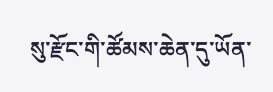སུ་རྫོང་གི་ཚོམས་ཆེན་དུ་ཡོན་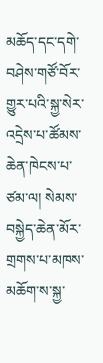མཆོད་དང་དགེ་བཤེས་གཙོ་བོར་གྱུར་པའི་སྐྱ་སེར་འདྲེས་པ་ཚོམས་ཆེན་ཁེངས་པ་ཙམ་ལ། སེམས་བསྐྱེད་ཆེན་མོར་གྲགས་པ་མཁས་མཆོག་ས་སྐྱ་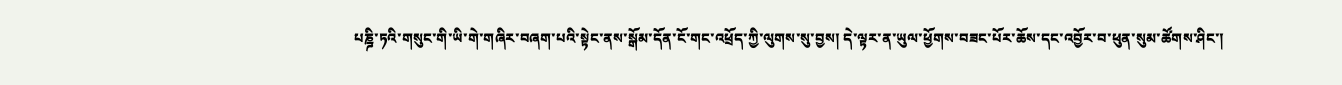པཎྜི་ཏའི་གསུང་གི་ཡི་གེ་གཞིར་བཞག་པའི་སྟེང་ནས་སྒོམ་དོན་ངོ་གང་འཕྲོད་ཀྱི་ལུགས་སུ་བྱས། དེ་ལྟར་ན་ཡུལ་ཕྱོགས་བཟང་པོར་ཆོས་དང་འབྱོར་བ་ཕུན་སུམ་ཚོགས་ཤིང་།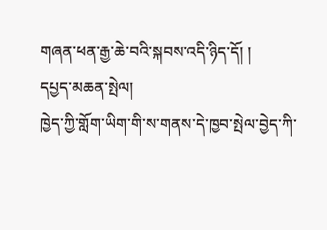གཞན་ཕན་རྒྱ་ཆེ་བའི་སྐབས་འདི་ཉིད་དོ། །
དཔྱད་མཆན་སྤེལ།
ཁྱེད་ཀྱི་གློག་ཡིག་གི་ས་གནས་དེ་ཁྱབ་སྤེལ་བྱེད་ཀི་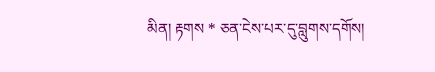མིན། རྟགས * ཅན་ངེས་པར་དུ་བླུགས་དགོས།